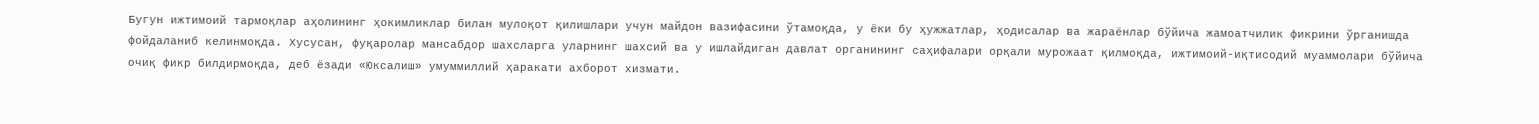Бугун ижтимоий тармоқлар аҳолининг ҳокимликлар билан мулоқот қилишлари учун майдон вазифасини ўтамоқда, у ёки бу ҳужжатлар, ҳодисалар ва жараёнлар бўйича жамоатчилик фикрини ўрганишда фойдаланиб келинмоқда. Хусусан, фуқаролар мансабдор шахсларга уларнинг шахсий ва у ишлайдиган давлат органининг саҳифалари орқали мурожаат қилмоқда, ижтимоий-иқтисодий муаммолари бўйича очиқ фикр билдирмоқда, деб ёзади «Юксалиш» умуммиллий ҳаракати ахборот хизмати.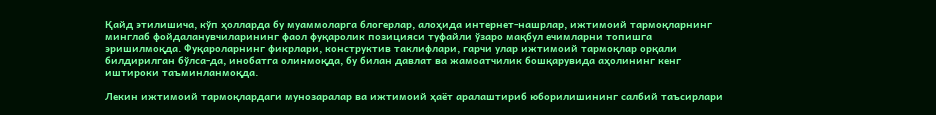Қайд этилишича, кўп ҳолларда бу муаммоларга блогерлар, алоҳида интернет-нашрлар, ижтимоий тармоқларнинг минглаб фойдаланувчиларининг фаол фуқаролик позицияси туфайли ўзаро мақбул ечимларни топишга эришилмоқда. Фуқароларнинг фикрлари, конструктив таклифлари, гарчи улар ижтимоий тармоқлар орқали билдирилган бўлса-да, инобатга олинмоқда, бу билан давлат ва жамоатчилик бошқарувида аҳолининг кенг иштироки таъминланмоқда.

Лекин ижтимоий тармоқлардаги мунозаралар ва ижтимоий ҳаёт аралаштириб юборилишининг салбий таъсирлари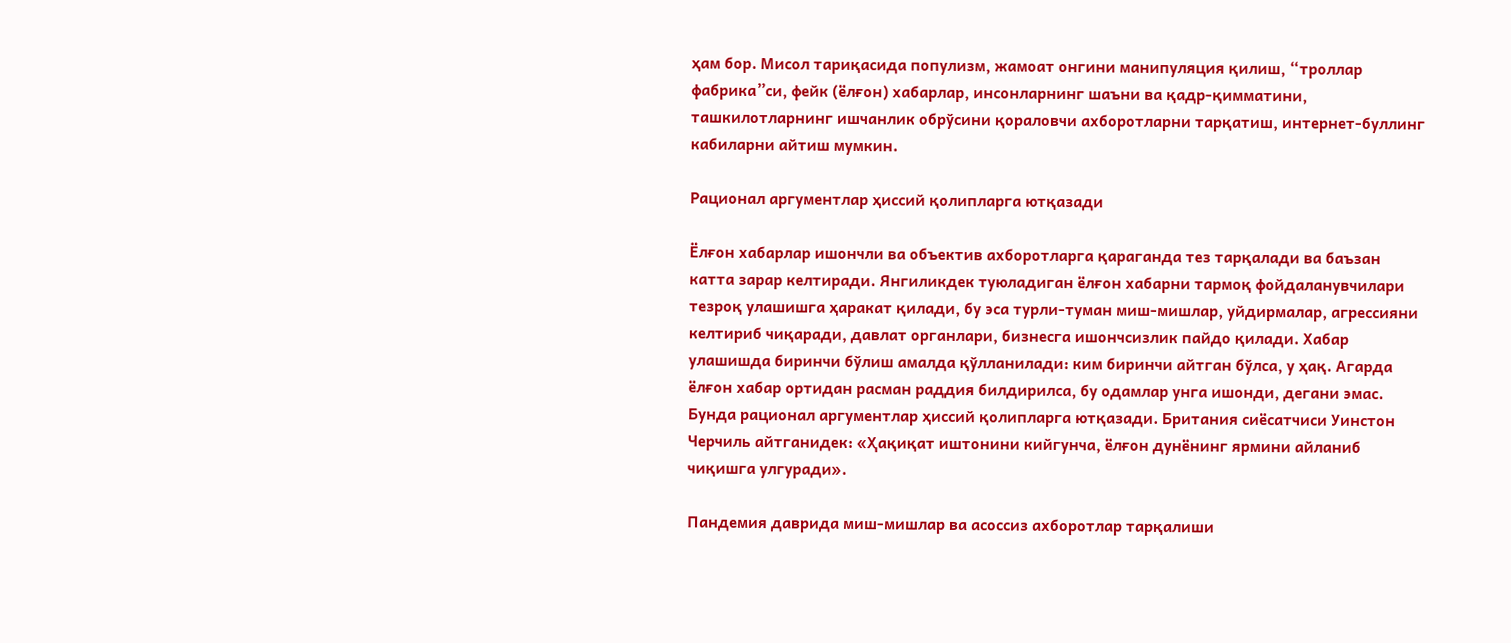ҳам бор. Мисол тариқасида популизм, жамоат онгини манипуляция қилиш, “троллар фабрика”си, фейк (ёлғон) хабарлар, инсонларнинг шаъни ва қадр-қимматини, ташкилотларнинг ишчанлик обрўсини қораловчи ахборотларни тарқатиш, интернет-буллинг кабиларни айтиш мумкин.

Рационал аргументлар ҳиссий қолипларга ютқазади

Ёлғон хабарлар ишончли ва объектив ахборотларга қараганда тез тарқалади ва баъзан катта зарар келтиради. Янгиликдек туюладиган ёлғон хабарни тармоқ фойдаланувчилари тезроқ улашишга ҳаракат қилади, бу эса турли-туман миш-мишлар, уйдирмалар, агрессияни келтириб чиқаради, давлат органлари, бизнесга ишончсизлик пайдо қилади. Хабар улашишда биринчи бўлиш амалда қўлланилади: ким биринчи айтган бўлса, у ҳақ. Агарда ёлғон хабар ортидан расман раддия билдирилса, бу одамлар унга ишонди, дегани эмас. Бунда рационал аргументлар ҳиссий қолипларга ютқазади. Британия сиёсатчиси Уинстон Черчиль айтганидек: «Ҳақиқат иштонини кийгунча, ёлғон дунёнинг ярмини айланиб чиқишга улгуради».

Пандемия даврида миш-мишлар ва асоссиз ахборотлар тарқалиши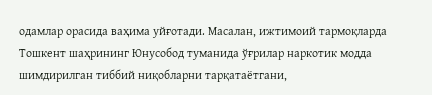одамлар орасида ваҳима уйғотади. Масалан, ижтимоий тармоқларда Тошкент шаҳрининг Юнусобод туманида ўғрилар наркотик модда шимдирилган тиббий ниқобларни тарқатаётгани,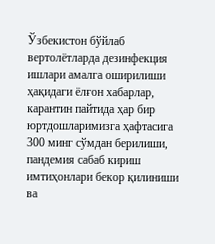Ўзбекистон бўйлаб вертолётларда дезинфекция ишлари амалга оширилиши ҳақидаги ёлғон хабарлар, карантин пайтида ҳар бир юртдошларимизга ҳафтасига 300 минг сўмдан берилиши, пандемия сабаб кириш имтиҳонлари бекор қилиниши ва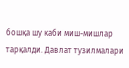бошқа шу каби миш-мишлар тарқалди. Давлат тузилмалари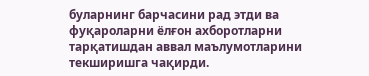буларнинг барчасини рад этди ва фуқароларни ёлғон ахборотларни тарқатишдан аввал маълумотларини текширишга чақирди.